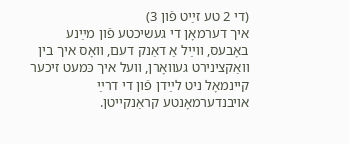(די 2 טע זײַט פֿון 3)
איך דערמאָן די געשיכטע פֿון מײַנע באָבעס, ווײַל אַ דאַנק דעם, וואָס איך בין וואַקצינירט געוואָרן, וועל איך כּמעט זיכער קיינמאָל ניט לײַדן פֿון די דרײַ אויבנדערמאָנטע קראַנקייטן.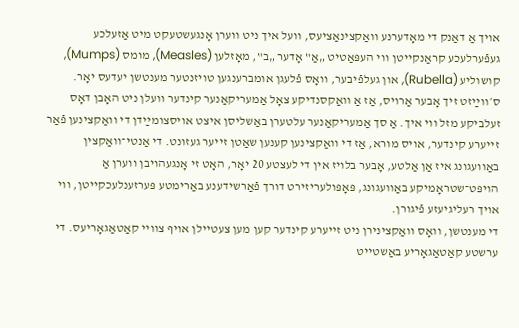אויך אַ דאַנק די מאָדערנע וואַקצינאַציעס, וועל איך ניט ווערן אָנגעשטעקט מיט אַזעלכע געפֿערלעכע קראַנקייטן ווי העפּאַטיט „אַ‟ אָדער „ב‟, מאָזלען (Measles), מומס (Mumps), קושוליע (Rubella), און געלפֿיבער, וואָס פֿלעגן אומברענגען טויזנטער מענטשן יעדעס יאָר.
ס׳ווײַזט זיך אָבער אַרויס, אַז אַ וואַקסנדיקע צאָל אַמעריקאַנער קינדער וועלן ניט האָבן דאָס זעלביקע מזל ווי איך. אַ סך אַמעריקאַנער עלטערן באַשליסן איצט אויסצומײַדן די וואַקצינען פֿאַר זייערע קינדער, אויס מורא, אַז די וואַקצינען קענען שאַטן זייער געזונט. די אַנטי־וואַקצין באַוועגונג איז אַן אַלטע, אָבער בלויז אין די לעצטע 20 יאָר, האָט זי אָנגעהויבן ווערן אַ הויפּט־שטראָמיקע באַוועגונג, פּאָפּולעריזירט דורך פֿאַרשידענע באַרימטע פּערזענלעכקייטן, ווי אויך רעליגיעזע פֿיגורן.
די מענטשן, וואָס וואַקצינירן ניט זייערע קינדער קען מען צעטיילן אויף צוויי קאַטאַגאָריעס. די ערשטע קאַטאַגאָריע באַשטייט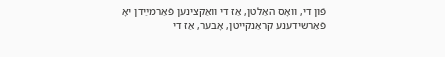פֿון די, וואָס האַלטן, אַז די וואַקצינען פֿאַרמײַדן יאָ פֿאַרשידענע קראַנקייטן, אָבער, אַז די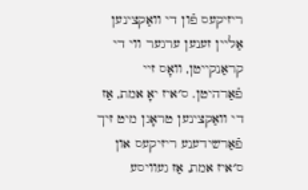ריזיקעס פֿון די וואַקצינען אַליין זענען ערגער ווי די קראַנקייטן, וואָס זיי פֿאַרהיטן. ס׳איז יאָ אמת, אַז די וואַקצינען טראָגן מיט זיך פֿאַרשידענע ריזיקעס און ס׳איז אמת, אַז געוויסע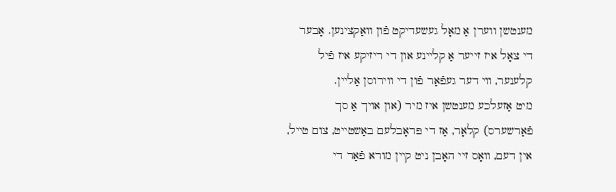מענטשן ווערן אַ מאָל געשעדיקט פֿון וואַקצינען. אָבער די צאָל איז זייער אַ קליינע און די ריזיקע איז פֿיל קלענער, ווי דער געפֿאַר פֿון די ווירוסן אַליין.
מיט אַזעלכע מענטשן איז מיר (און אויך אַ סך פֿאַרשערס) קלאָר, אַז די פּראָבלעם באַשטייט, צום טייל, אין דעם, וואָס זיי האָבן ניט קיין מורא פֿאַר די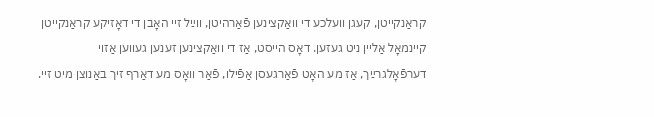קראַנקייטן, קעגן וועלכע די וואַקצינען פֿאַרהיטן, ווײַל זיי האָבן די דאָזיקע קראַנקייטן קיינמאָל אַליין ניט געזען. דאָס הייסט, אַז די וואַקצינען זענען געווען אַזוי דערפֿאָלגרײַך, אַז מע האָט פֿאַרגעסן אַפֿילו, פֿאַר וואָס מע דאַרף זיך באַנוצן מיט זיי.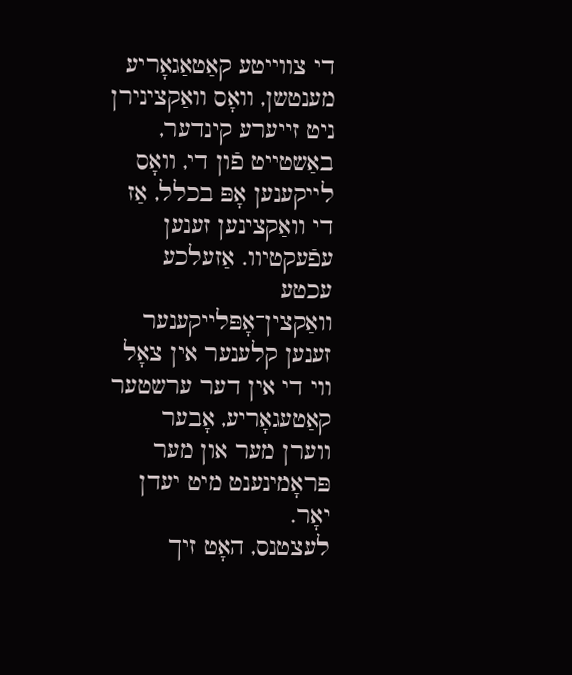די צווייטע קאַטאַגאָריע מענטשן, וואָס וואַקצינירן ניט זייערע קינדער, באַשטייט פֿון די, וואָס לייקענען אָפּ בכלל, אַז די וואַקצינען זענען עפֿעקטיוו. אַזעלכע עכטע וואַקצין־אָפּלייקענער זענען קלענער אין צאָל ווי די אין דער ערשטער קאַטעגאָריע, אָבער ווערן מער און מער פּראָמינענט מיט יעדן יאָר.
לעצטנס, האָט זיך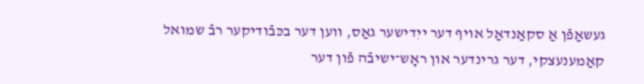געשאַפֿן אַ סקאַנדאַל אויף דער ייִדישער גאַס, ווען דער בכּבֿודיקער רבֿ שמואל קאַמענעצקי, דער גרינדער און ראָש־ישיבֿה פֿון דער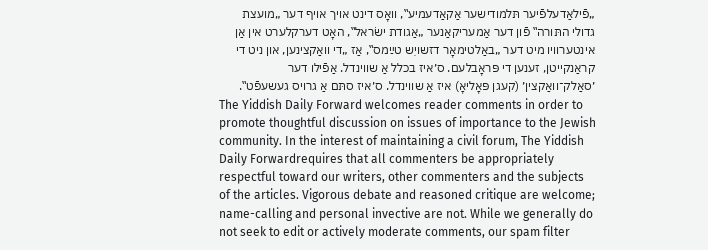„פֿילאַדעלפֿיער תּלמודישער אַקאַדעמיע‟, וואָס דינט אויך אויף דער „מועצת גדולי התּורה‟ פֿון דער אַמעריקאַנער „אַגודת ישׂראל‟, האָט דערקלערט אין אַן אינטערוויו מיט דער „באַלטימאָר דזשויִש טײַמס‟, אַז „די וואַקצינען, און ניט די קראַנקייטן, זענען די פּראָבלעם. ס׳איז בכלל אַ שווינדל. אַפֿילו דער ׳סאַלק־וואַקצין׳ (קעגן פּאָליאָ) איז אַ שווינדל. ס׳איז סתּם אַ גרויס געשעפֿט‟.
The Yiddish Daily Forward welcomes reader comments in order to promote thoughtful discussion on issues of importance to the Jewish community. In the interest of maintaining a civil forum, The Yiddish Daily Forwardrequires that all commenters be appropriately respectful toward our writers, other commenters and the subjects of the articles. Vigorous debate and reasoned critique are welcome; name-calling and personal invective are not. While we generally do not seek to edit or actively moderate comments, our spam filter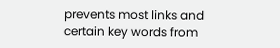prevents most links and certain key words from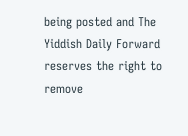being posted and The Yiddish Daily Forward reserves the right to remove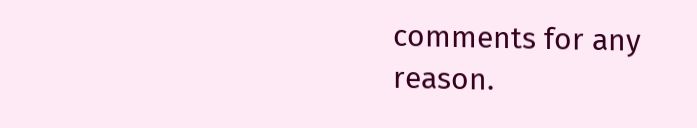comments for any reason.